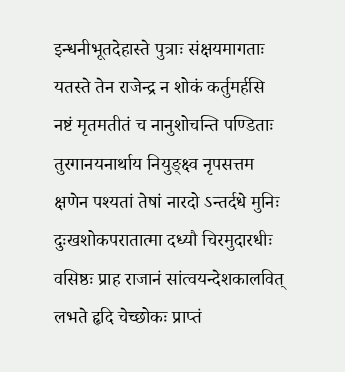इन्धनीभूतदेहास्ते पुत्राः संक्षयमागताः
यतस्ते तेन राजेन्द्र न शोकं कर्तुमर्हसि
नष्टं मृतमतीतं च नानुशोचन्ति पण्डिताः
तुरगानयनार्थाय नियुङ्क्ष्व नृपसत्तम
क्षणेन पश्यतां तेषां नारदो ऽन्तर्दधे मुनिः
दुःखशोकपरातात्मा दध्यौ चिरमुदारधीः
वसिष्ठः प्राह राजानं सांत्वयन्देशकालवित्
लभते हृदि चेच्छोकः प्राप्तं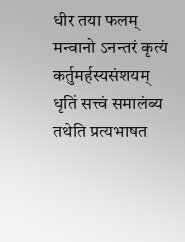धीर तया फलम्
मन्वानो ऽनन्तरं कृत्यं कर्तुमर्हस्यसंशयम्
धृतिं सत्त्वं समालंब्य तथेति प्रत्यभाषत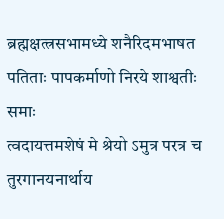ब्रह्मक्षत्त्रसभामध्ये शनैरिदमभाषत
पतिताः पापकर्माणो निरये शाश्वतीः समाः
त्वदायत्तमशेषं मे श्रेयो ऽमुत्र परत्र च
तुरगानयनार्थाय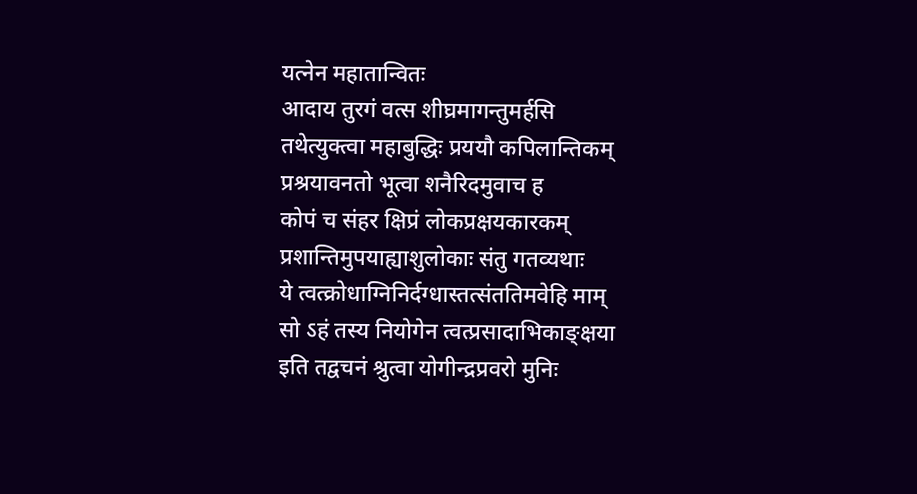यत्नेन महातान्वितः
आदाय तुरगं वत्स शीघ्रमागन्तुमर्हसि
तथेत्युक्त्वा महाबुद्धिः प्रययौ कपिलान्तिकम्
प्रश्रयावनतो भूत्वा शनैरिदमुवाच ह
कोपं च संहर क्षिप्रं लोकप्रक्षयकारकम्
प्रशान्तिमुपयाह्याशुलोकाः संतु गतव्यथाः
ये त्वत्क्रोधाग्निनिर्दग्धास्तत्संततिमवेहि माम्
सो ऽहं तस्य नियोगेन त्वत्प्रसादाभिकाङ्क्षया
इति तद्वचनं श्रुत्वा योगीन्द्रप्रवरो मुनिः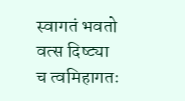स्वागतं भवतो वत्स दिष्ट्या च त्वमिहागतः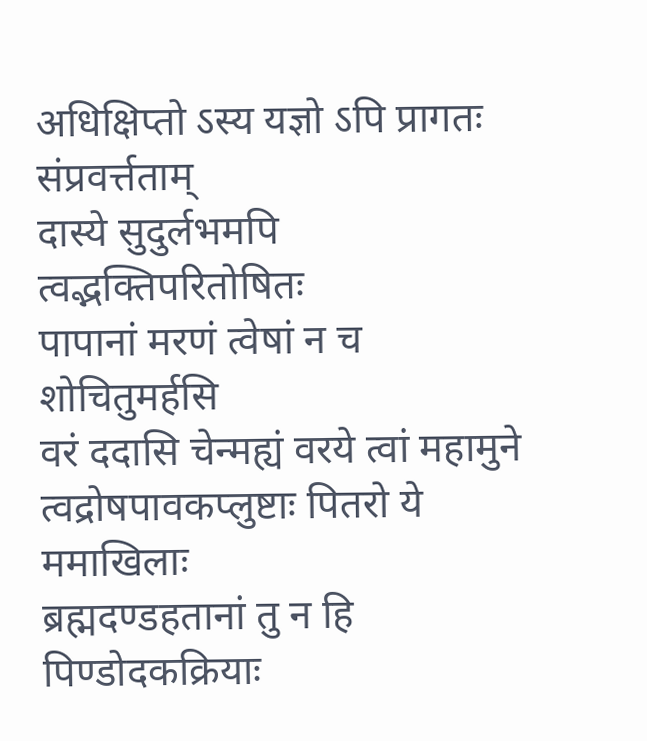अधिक्षिप्तो ऽस्य यज्ञो ऽपि प्रागतः संप्रवर्त्तताम्
दास्ये सुदुर्लभमपि त्वद्भक्तिपरितोषितः
पापानां मरणं त्वेषां न च शोचितुमर्हसि
वरं ददासि चेन्मह्यं वरये त्वां महामुने
त्वद्रोषपावकप्लुष्टाः पितरो ये ममाखिलाः
ब्रह्मदण्डहतानां तु न हि पिण्डोदकक्रियाः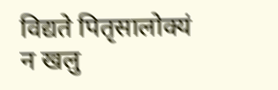विद्यते पितृसालोक्यं न खलु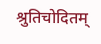श्रुतिचोदितम्